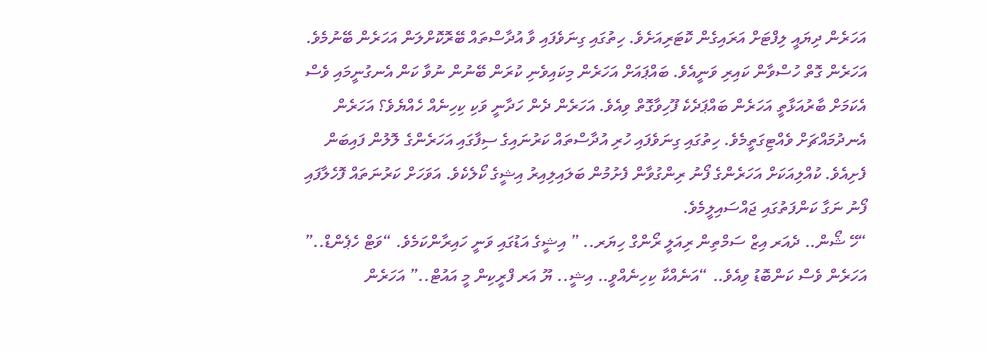އަހަރެން ދިޔައީ ލިފްޓަށް އަރައިގެން ކޮޓަރިއަށެވެ. ހިތުގައި ގިނަވެފައި ވާ އުދާސްތައް ބޭރޮކޮށްލަން އަހަރެން ބޭނުމެވެ. އަހަރެން ގޮތް ހުސްވާން ކައިރި ވަނީއެވެ. ބައްޕައަށް އަހަރެން މިކައިވެނި ކުރަން ބޭނުން ނުވާ ކަން އެނގުނީމައި ވެސް އެކަމަށް ބާރުއަޅާތީ އަހަރެން ބައްޕަދެކެ ފޫހިވާގޮތް ވިއެވެ. އަހަރެން ދެން ހަދާނީ ވަކި ކިހިނެއް ހެއްޔެވެ؟ އަހަރެން އެނދުމައްޗަށް ވެއްޓިގަތީމެވެ. ހިތުގައި ގިނަވެފައި ހުރި އުދާސްތައް ކަރުނައިގެ ސިފާގައި އަހަރެންގެ ލޮލުން ފައިބަން ފެށިއެވެ. ކުއްލިއަކަށް އަހަރެންގެ ފޯނު ރިންގުވާން ފެށުމުން ބަލައިލިއިރު އިޝީގެ ކޯލެކެވެ. އަވަހަށް ކަރުނަތައް ފޮހެލާފައި ފޯނު ނަގާ ކަންފަތުގައި ޖައްސައިލީމެވެ.
“ހޭ ޝޯން.. ދެއަރ އިޒް ސަމްތިން ރިއަލީ ރޯންގް ހިޔަރ.. ” އިޝީގެ އަޑުގައި ވަނީ ހައިރާންކަމެވެ. “ވަޓް ހެޕެންޑް..” އަހަރެން ވެސް ކަންބޮޑު ވިއެވެ.. “އަނެއްކާ ކިހިނެއްވީ.. އިޝީ.. ޔޫ އަރ ފްރީކިން މީ އައުޓް..” އަހަރެން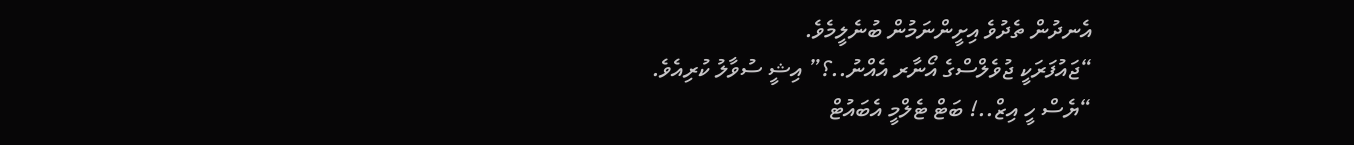އެނދުން ތެދުވެ އިށީންނަމުން ބުނެލީމެވެ.
“ޖައުފަރަކީ ޖުވެލްސްގެ އޯނާރ އެއްނު..؟” އިޝީ ސުވާލު ކުރިއެވެ.
“ޔެސް ހީ އިޒް..! ބަޓް ޓެލްމީ އެބައުޓް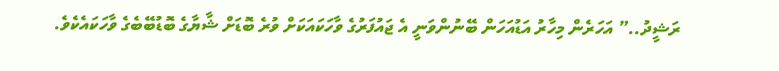ރަޝީދު..” އަހަރެން މިހާރު އަޑުއަހަން ބޭނުންވަނީ އެ ޖައުފަރުގެ ވާހަކައަކަށް ވުރެ ބޮޑަށް ޝާޔާގެ ބޮޑުބޭބެގެ ވާހަކައެކެވެ.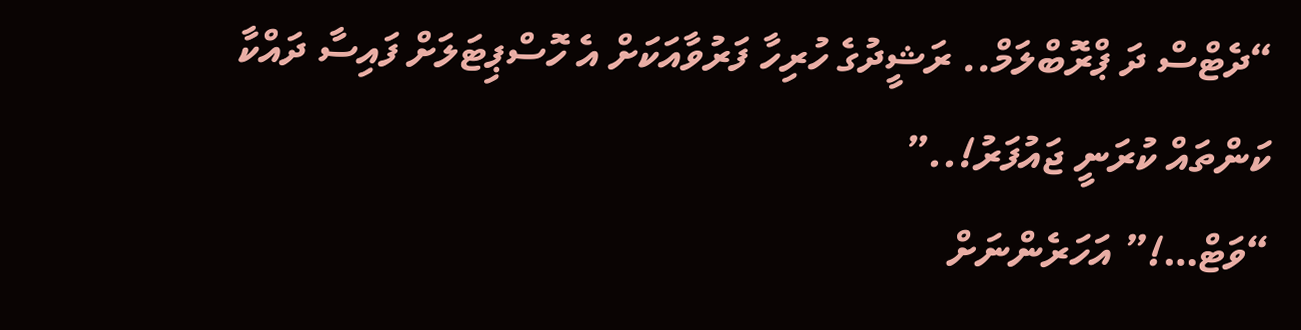“ދެޓްސް ދަ ޕްރޮބްލަމް.. ރަޝީދުގެ ހުރިހާ ފަރުވާއަކަށް އެ ހޮސްޕިޓަލަށް ފައިސާ ދައްކާ ކަންތައް ކުރަނީ ޖައުފަރު!..”
“ވަޓް…!” އަހަރެންނަށް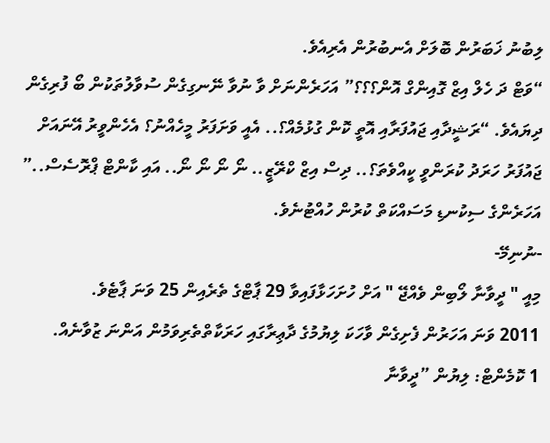ލިބުނު ޚަބަރުން ބޮލަށް އެނބުރުން އެރިއެވެ.
“ވަޓް ދަ ހެލް އިޒް ގޮއިންގް އޮން؟؟؟” އަހަރެންނަށް ވާ ނުވާ ނޭނގިގެން ސުވާލުތަކުން ބޯ ފުރިގެން ދިޔައެވެ. “ރަޝީދާއި ޖައުފަރާއި އޮތީ ކޮން ގުޅުމެއް؟.. އެއީ ވަށަފަރު މީހެއްނު؟ އެހެންވީރު އޭނައަށް ޖައުފަރު ހަރަދު ކުރަންވީ ކީއްވެތަ؟.. ދިސް އިޒް ކްރޭޒީ.. ނޯ ނޯ ނޯ ނޯ.. އައި ކާންޓް ޕްރޮސެސް..” އަހަރެންގެ ސިކުނޑި މަސައްކަތް ކުރުން ހުއްޓުނެވެ.
-ނުނިމޭ-
މިއީ " ދީވާނާ ލޯބިން ވެއްޖޭ " އަށް ހުށަހަޅާފައިވާ 29 ޕާޓްގެ ތެރެއިން 25 ވަނަ ޕާޓެވެ.
2011 ވަނަ އަހަރުން ފެށިގެން ވާހަކަ ލިޔުމުގެ ދާޢިރާގައި ހަރަކާތްތެރިވަމުން އަންނަ ޒުވާނެއް.
1 ކޮމެންޓް: ލިޔުން ”ދީވާނާ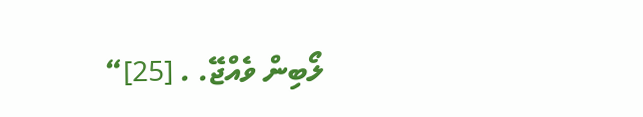ލޯބިން ވެއްޖޭ. . [25]“